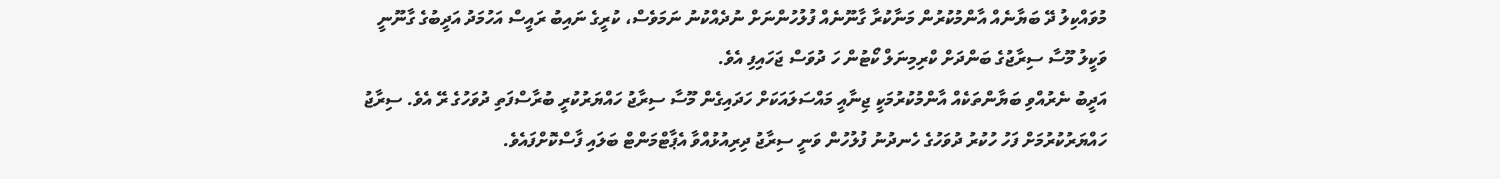މުވައްކިލު ދޭ ބަޔާނެއް އާންމުކުރުން މަނާކުރާ ގާނޫނެއް ފުލުހުންނަށް ނުދެއްކުނު ނަމަވެސް، ކުރީގެ ނައިބު ރައީސް އަހުމަދު އަދީބުގެ ގާނޫނީ ވަކީލު މޫސާ ސިރާޖުގެ ބަންދަށް ކްރިމިނަލް ކޯޓުން ހަ ދުވަސް ޖަހައިފި އެވެ.
އަދީބު ނެރުއްވި ބަޔާންތަކެއް އާންމުކުރުމަކީ ޖިނާއީ މައްސަލައަކަށް ހަދައިގެން މޫސާ ސިރާޖު ހައްޔަރުކުރީ ބުރާސްފަތި ދުވަހުގެ ރޭ އެވެ. ސިރާޖު ހައްޔަރުކުރުމަށް ފަހު ހުކުރު ދުވަހުގެ ހެނދުނު ފުލުހުން ވަނީ ސިރާޖު ދިރިއުޅުއްވާ އެޕާޓްމަންޓް ބަލައި ފާސްކޮށްފައެވެ.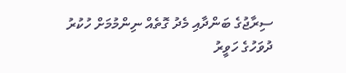ސިރާޖުގެ ބަންދާއި މެދު ގޮތެއް ނިންމުމަށް ހުކުރު ދުވަހުގެ ހަވީރު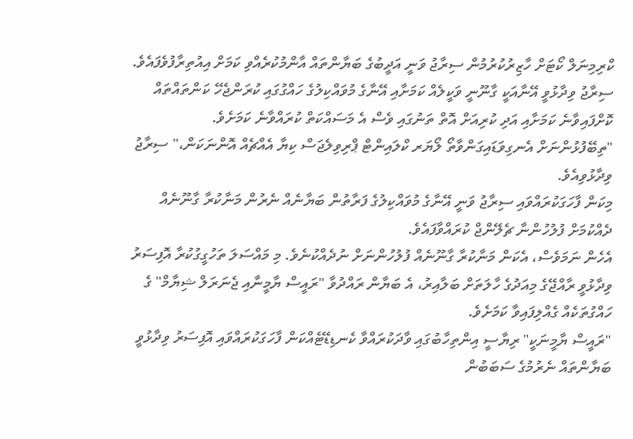ކްރިމިނަލް ކޯޓަށް ހާޒިރުކުރުމުން ސިރާޖު ވަނީ އަދީބުގެ ބަޔާންތައް އާންމުކުރެއްވި ކަމަށް އިއުތިރާފުވެފައެވެ. ސިރާޖު ވިދާޅުވީ އޭނާއަކީ ގާނޫނީ ވަކީލެއް ކަމަށާއި އޭނާގެ މުވައްކިލުގެ ހައްގުގައި ކުރަންޖެހޭ ކަންތައްތައް ކޮށްފައިވާނެ ކަމަށާއި އަދި ކުރިއަށް އޮތް ތަނުގައި ވެސް އެ މަސައްކަތް ކުރައްވާނެ ކަމަށެވެ.
"ތިބޭފުޅުންނަށް އެނގިވަޑައިގަންވާތޯ ލޯޔަރ ކްލައިންޓް ޕްރިވިލެޖަސް ކިޔާ އެއްޗެއް އޮންނަކަން،" ސިރާޖު ވިދާޅުވިއެވެ.
މިކަން ފާހަގަކުރައްވައި ސިރާޖު ވަނީ އޭނާގެ މުވައްކިލުގެ ފަރާތުން ބަޔާނެއް ނެރުން މަނާކުރާ ގާނޫނެއް ދެއްކުމަށް ފުލުހުންނާ ޗެލޭންޖް ކުރައްވާފައެވެ.
އެހެން ނަމަވެސް، އެކަން މަނާކުރާ ގާނޫނެއް ފުލުހުންނަށް ނުދެއްކުނެވެ. މި މައްސަލަ ތަހުގީގުކުރާ އޮފިސަރު ވިދާޅުވީ ރާއްޖޭގެ މިއަދުގެ ހާލަތަށް ބަލާއިރު، އެ ބަޔާން ރައްދުވާ "ރައީސް ޔާމީނާއި ޖެނަރަލް ޝިޔާމް" ގެ ހައްގުތަކެއް ގެއްލިފައިވާ ކަމަށެވެ.
"ރައީސް ޔާމީނަކީ" ރިޔާސީ އިންތިހާބުގައި ވާދަކުރައްވާ ކެނޑިޑޭޓެއްކަން ފާހަގަކުރައްވައި އޮފިސަރު ވިދާޅުވީ ބަޔާންތައް ނެރުމުގެ ސަބަބުން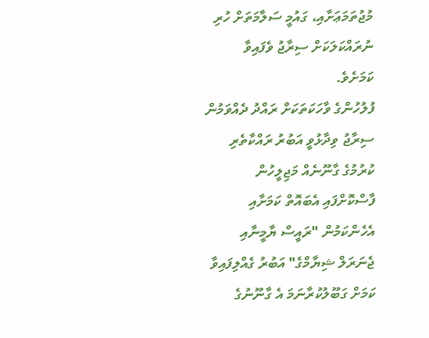މުޖުތަމަޢަށާއި، ގައުމީ ސަލާމަތަށް ހުރި ނުރައްކަލަކަށް ސިރާޖު ވެފައިވާ ކަމަށެވެ.
ފުލުހުންގެ ވާހަކަތަކަށް ރައްދު ދެއްވަމުން ސިރާޖު ވިދާޅުވީ އަބުރު ރައްކާތެރި ކުރުމުގެ ގާނޫނެއް މަޖިލީހުން ފާސްކޮށްފައި އެބައޮތް ކަމަށާއި އެހެންކަމުން "ރައީސް ޔާމީނާއި ޖެނަރަލް ޝިޔާމްގެ" އަބުރު ގެއްލިފައިވާ ކަމަށް ގަބޫލުކުރާނަމަ އެ ގާނޫނުގެ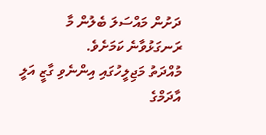ދަށުން މައްސަލަ ބެލުން މާ ރަނގަޅުވާނެ ކަމަށެވެ.
މުއްދަތު މަޖިލީހުގައި އިންނެވި ގާޒީ އަލީ އާދަމްގެ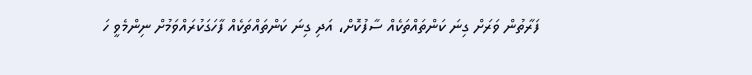ފަރާތުން ވަރަށް ގިނަ ކަންތައްތަކެއް ސާފުކޮށް، އަދި ގިނަ ކަންތައްތަކެއް ފާހަގަކުރައްވަމުށް ނިންމެވީ ހަ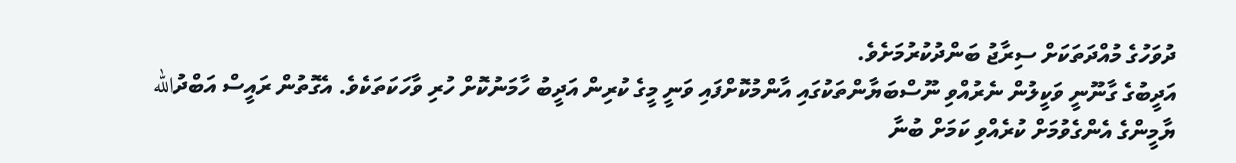ދުވަހުގެ މުއްދަތަކަށް ސިރާޖު ބަންދުކުރުމަށެވެ.
އަދީބުގެ ގާނޫނީ ވަކީލުން ނެރުއްވި ނޫސްބަޔާންތަކުގައި އާންމުކޮށްފައި ވަނީ މީގެ ކުރިން އަދީބު ހާމަނުކޮށް ހުރި ވާހަކަތަކެވެ. އެގޮތުން ރައީސް އަބްދުالله ޔާމީންގެ އެންގެވުމަށް ކުރެއްވި ކަމަށް ބުނާ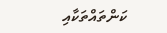ކަންތައްތަކާއި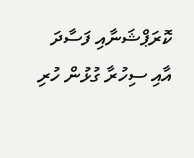ކޮރަޕްޝަނާއި ފަސާދަ އާއި ސިހުރާ ގުޅުން ހުރި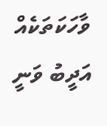ވާހަކަތަކެއް އަދީބު ވަނީ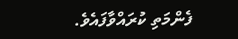ފެންމަތި ކުރައްވާފައެވެ.